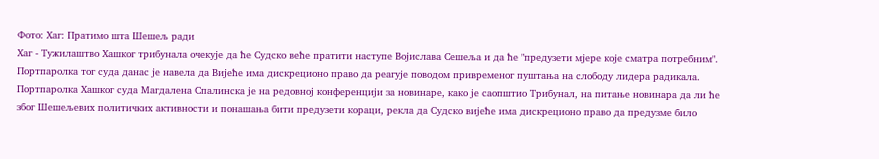Фото: Хаг: Пратимо шта Шешељ ради
Хаг - Тужилаштво Хашког трибунала очекује да ће Судско веће пратити наступе Војислава Сешеља и да ће "предузети мјере које сматра потребним".
Портпаролка тог суда данас је навела да Вијеће има дискреционо право да реагује поводом привременог пуштања на слободу лидера радикала.
Портпаролка Хашког суда Магдалена Спалинска је на редовној конференцији за новинаре, како је саопштио Трибунал, на питање новинара да ли ће због Шешељевих политичких активности и понашања бити предузети кораци, рекла да Судско вијеће има дискреционо право да предузме било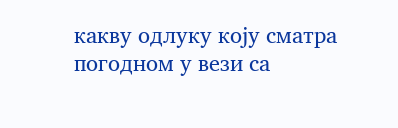какву одлуку коју сматра погодном у вези са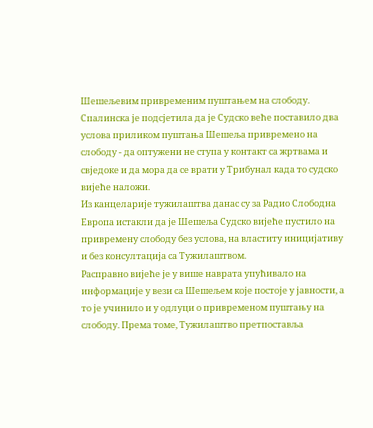Шешељевим привременим пуштањем на слободу.
Спалинска је подсјетила да је Судско веће поставило два услова приликом пуштања Шешеља привремено на слободу - да оптужени не ступа у контакт са жртвама и свједоке и да мора да се врати у Трибунал када то судско вијеће наложи.
Из канцеларије тужилаштва данас су за Радио Слободна Европа истакли да је Шешеља Судско вијеће пустило на привремену слободу без услова, на властиту иницијативу и без консултација са Тужилаштвом.
Расправно вијеће је у више наврата упућивало на информације у вези са Шешељем које постоје у јавности, а то је учинило и у одлуци о привременом пуштању на слободу. Према томе, Тужилаштво претпоставља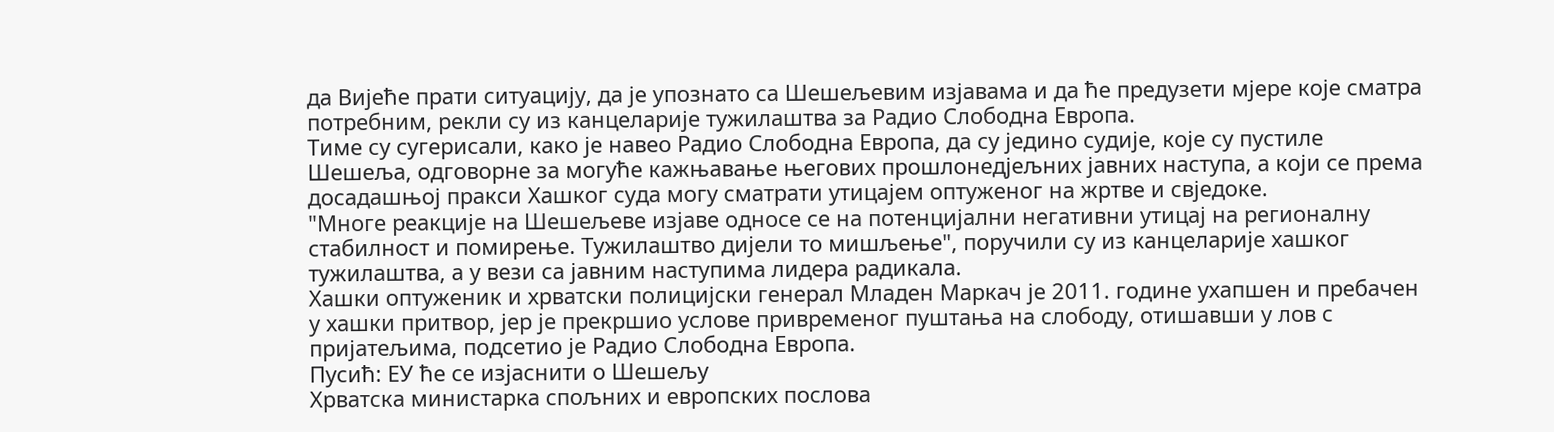да Вијеће прати ситуацију, да је упознато са Шешељевим изјавама и да ће предузети мјере које сматра потребним, рекли су из канцеларије тужилаштва за Радио Слободна Европа.
Тиме су сугерисали, како је навео Радио Слободна Европа, да су једино судије, које су пустиле Шешеља, одговорне за могуће кажњавање његових прошлонедјељних јавних наступа, а који се према досадашњој пракси Хашког суда могу сматрати утицајем оптуженог на жртве и свједоке.
"Многе реакције на Шешељеве изјаве односе се на потенцијални негативни утицај на регионалну стабилност и помирење. Тужилаштво дијели то мишљење", поручили су из канцеларије хашког тужилаштва, а у вези са јавним наступима лидера радикала.
Хашки оптуженик и хрватски полицијски генерал Младен Маркач је 2011. године ухапшен и пребачен у хашки притвор, јер је прекршио услове привременог пуштања на слободу, отишавши у лов с пријатељима, подсетио је Радио Слободна Европа.
Пусић: ЕУ ће се изјаснити о Шешељу
Хрватска министарка спољних и европских послова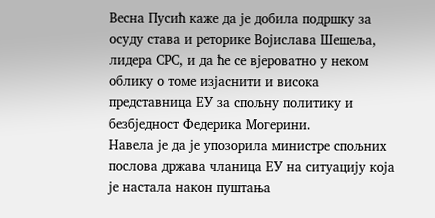Весна Пусић каже да је добила подршку за осуду става и реторике Војислава Шешеља, лидера СРС, и да ће се вјероватно у неком облику о томе изјаснити и висока представница ЕУ за спољну политику и безбједност Федерика Могерини.
Навела је да је упозорила министре спољних послова држава чланица ЕУ на ситуацију која је настала након пуштања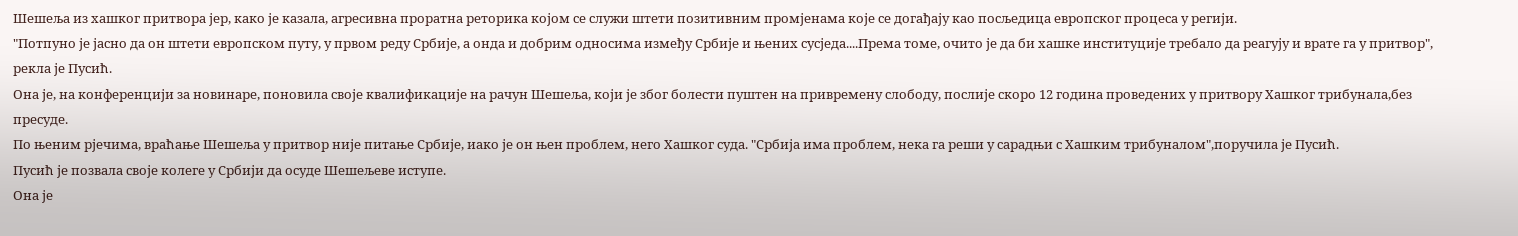Шешеља из хашког притвора јер, како је казала, агресивна проратна реторика којом се служи штети позитивним промјенама које се догађају као посљедица европског процеса у регији.
"Потпуно је јасно да он штети европском путу, у првом реду Србије, а онда и добрим односима између Србије и њених сусједа....Према томе, очито је да би хашке институције требало да реагују и врате га у притвор", рекла је Пусић.
Она је, на конференцији за новинаре, поновила своје квалификације на рачун Шешеља, који је због болести пуштен на привремену слободу, послије скоро 12 година проведених у притвору Хашког трибунала,без пресуде.
По њеним рјечима, враћање Шешеља у притвор није питање Србије, иако је он њен проблем, него Хашког суда. "Србија има проблем, нека га реши у сарадњи с Хашким трибуналом",поручила је Пусић.
Пусић је позвала своје колеге у Србији да осуде Шешељеве иступе.
Она је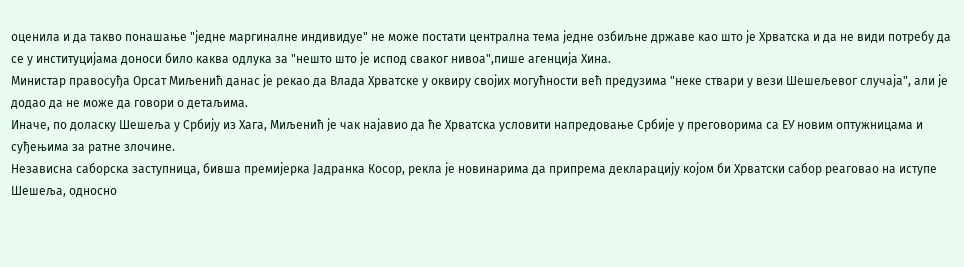оценила и да такво понашање "једне маргиналне индивидуе" не може постати централна тема једне озбиљне државе као што је Хрватска и да не види потребу да се у институцијама доноси било каква одлука за "нешто што је испод сваког нивоа",пише агенција Хина.
Министар правосуђа Орсат Миљенић данас је рекао да Влада Хрватске у оквиру својих могућности већ предузима "неке ствари у вези Шешељевог случаја", али је додао да не може да говори о детаљима.
Иначе, по доласку Шешеља у Србију из Хага, Миљенић је чак најавио да ће Хрватска условити напредовање Србије у преговорима са ЕУ новим оптужницама и суђењима за ратне злочине.
Независна саборска заступница, бивша премијерка Јадранка Косор, рекла је новинарима да припрема декларацију којом би Хрватски сабор реаговао на иступе Шешеља, односно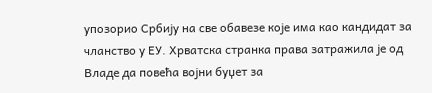упозорио Србију на све обавезе које има као кандидат за чланство у ЕУ. Хрватска странка права затражила је од Владе да повећа војни буџет за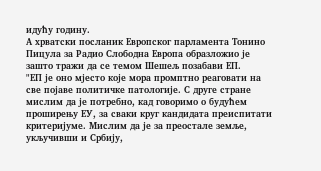идућу годину.
А хрватски посланик Европског парламента Тонино Пицула за Радио Слободна Европа образложио је зашто тражи да се темом Шешељ позабави ЕП.
"ЕП је оно мјесто које мора промптно реаговати на све појаве политичке патологије. С друге стране мислим да је потребно, кад говоримо о будућем проширењу ЕУ, за сваки круг кандидата преиспитати критеријуме. Мислим да је за преостале земље, укључивши и Србију,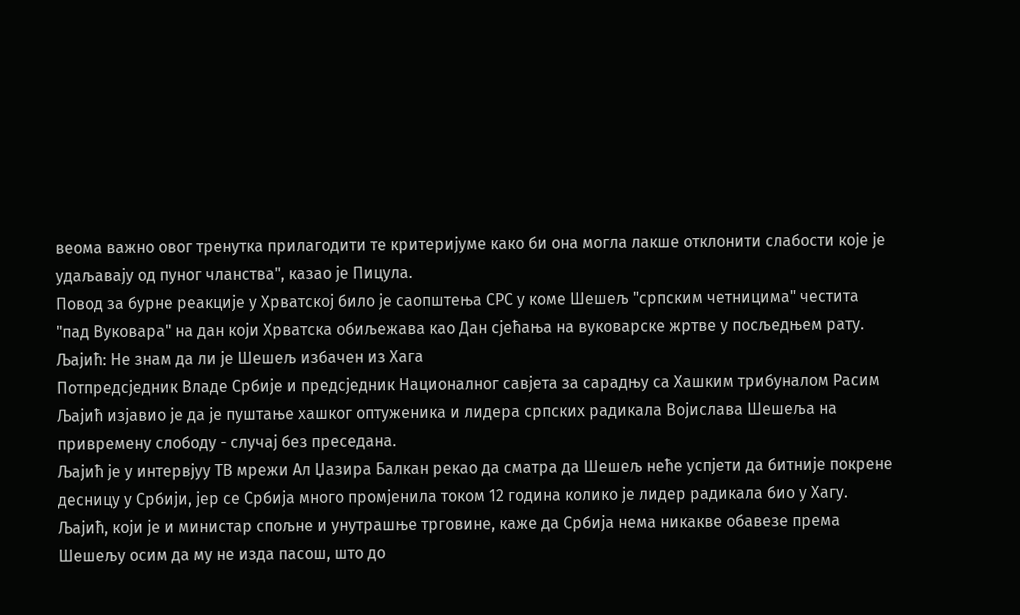веома важно овог тренутка прилагодити те критеријуме како би она могла лакше отклонити слабости које је удаљавају од пуног чланства", казао је Пицула.
Повод за бурне реакције у Хрватској било је саопштења СРС у коме Шешељ "српским четницима" честита "пад Вуковара" на дан који Хрватска обиљежава као Дан сјећања на вуковарске жртве у посљедњем рату.
Љајић: Не знам да ли је Шешељ избачен из Хага
Потпредсједник Владе Србије и предсједник Националног савјета за сарадњу са Хашким трибуналом Расим Љајић изјавио је да је пуштање хашког оптуженика и лидера српских радикала Војислава Шешеља на привремену слободу - случај без преседана.
Љајић је у интервјуу ТВ мрежи Ал Џазира Балкан рекао да сматра да Шешељ неће успјети да битније покрене десницу у Србији, јер се Србија много промјенила током 12 година колико је лидер радикала био у Хагу.
Љајић, који је и министар спољне и унутрашње трговине, каже да Србија нема никакве обавезе према Шешељу осим да му не изда пасош, што до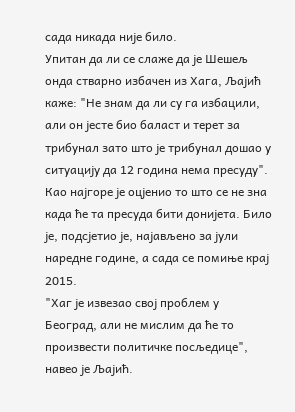сада никада није било.
Упитан да ли се слаже да је Шешељ онда стварно избачен из Хага, Љајић каже: "Не знам да ли су га избацили, али он јесте био баласт и терет за трибунал зато што је трибунал дошао у ситуацију да 12 година нема пресуду".
Као најгоре је оцјенио то што се не зна када ће та пресуда бити донијета. Било је, подсјетио је, најављено за јули наредне године, а сада се помиње крај 2015.
"Хаг је извезао свој проблем у Београд, али не мислим да ће то произвести политичке посљедице", навео је Љајић.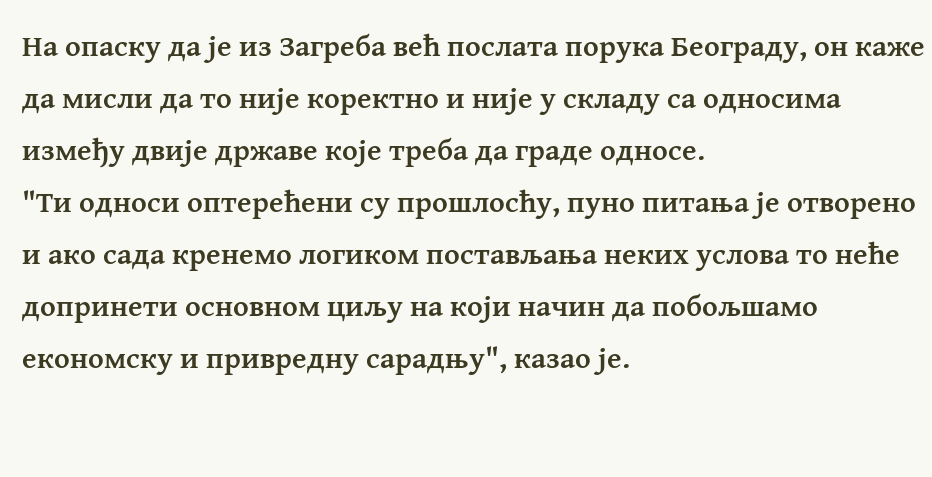На опаску да је из Загреба већ послата порука Београду, он каже да мисли да то није коректно и није у складу са односима између двије државе које треба да граде односе.
"Ти односи оптерећени су прошлосћу, пуно питања је отворено и ако сада кренемо логиком постављања неких услова то неће допринети основном циљу на који начин да побољшамо економску и привредну сарадњу", казао је.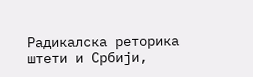Радикалска реторика штети и Србији,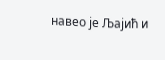навео је Љајић и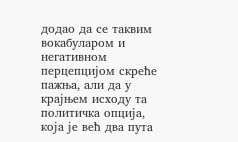додао да се таквим вокабуларом и негативном перцепцијом скреће пажња, али да у крајњем исходу та политичка опција, која је већ два пута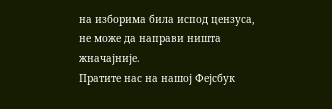на изборима била испод цензуса, не може да направи ништа жначајније.
Пратите нас на нашој Фејсбук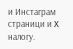и Инстаграм страници и X налогу.